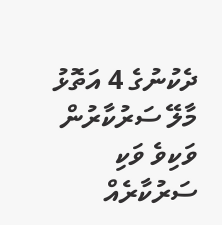ދެކުނުގެ 4 އަތޮޅު މާލޭ ސަރުކާރުން ވަކިވެ ވަކި ސަރުކާރެއް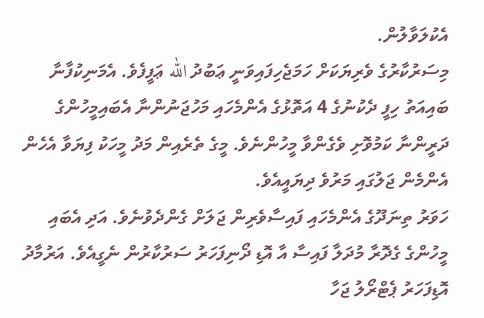އެކުލަވާލުން.
މިސަރުކާރުގެ ވެރިޔަކަށް ހަމަޖެހިފައިވަނީ ޢަބުދު الله ޢަފީފެވެ. އެމަނިކުފާނާ ބައިއަތު ހިފީ ދެކުނުގެ 4 އަތޮޅުގެ އެންމެހައި މަހުޖަނުންނާ އެބައިމީހުންގެ ދަރީންނާ ކަމުވޮށި ވެގެންވާ މީހުންނެވެ. މީގެ ތެރެއިން މަދު މީހަކު ފިޔަވާ އެހެން އެންމެން ޖަލުގައި މަރުވެ ދިޔައީއެވެ.
ހަވަރު ތިނަދޫގެ އެންމެހައި ފައިސާވެރިން ޖަލަށް ގެންދެވުނެވެ. އަދި އެބައި މީހުންގެ ގެދޮރާ މުދަލާ ފައިސާ އާ އޮޑި ދޯނިފަހަރު ސަރުކާރުން ނެގީއެވެ. އަރުމާދު އޮޑިފަހަރު ޕެޓްރޯލު ޖަހާ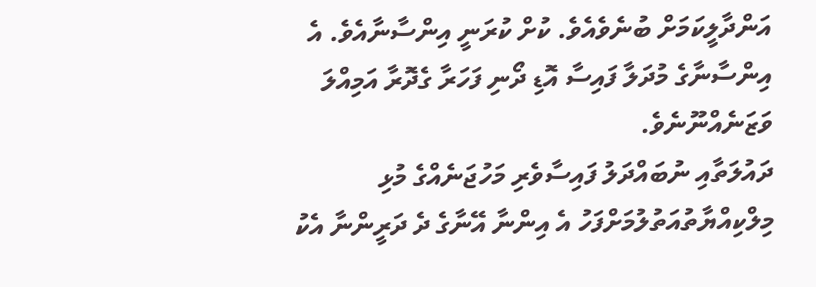އަންދާލީކަމަށް ބުނެވެއެވެ. ކުށް ކުރަނީ އިންސާނާއެވެ. އެ އިންސާނާގެ މުދަލާ ފައިސާ އޮޑި ދޯނި ފަހަރާ ގެދޮރާ އަމިއްލަ ވަޒަނެއްނޫނެވެ.
ދައުލަތާއި ނުބައްދަލު ފައިސާވެރި މަހުޖަނެއްގެ މުޅި މިލްކިއްޔާތުއަތުލުމަށްފަހު އެ އިންނާ އޭނާގެ ދެ ދަރީންނާ އެކު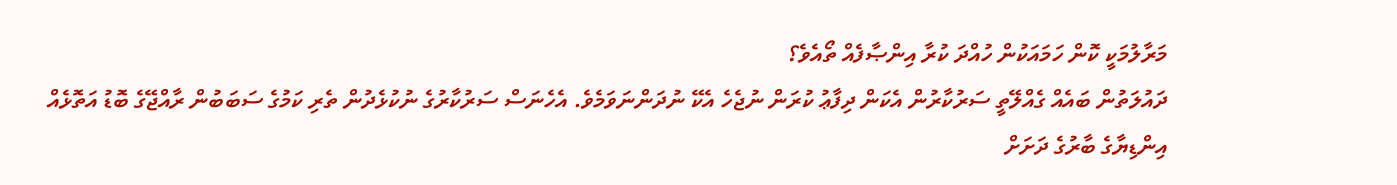މަރާލުމަކީ ކޮން ހަމައަކުން ހުއްދަ ކުރާ އިންޞާފެއް ތޯއެވެ؟
ދައުލަތުން ބައެއް ގެއްލޭތީ ސަރުކާރުން އެކަން ދިފާޢު ކުރަން ނުޖެހެ އެކޭ ނުދަންނަވަމެވެ. އެހެނަސް ސަރުކާރުގެ ނުކުޅެދުން ތެރި ކަމުގެ ސަބަބުން ރާއްޖޭގެ ބޮޑު އަތޮޅެއް އިންޑިޔާގެ ބާރުގެ ދަށަށް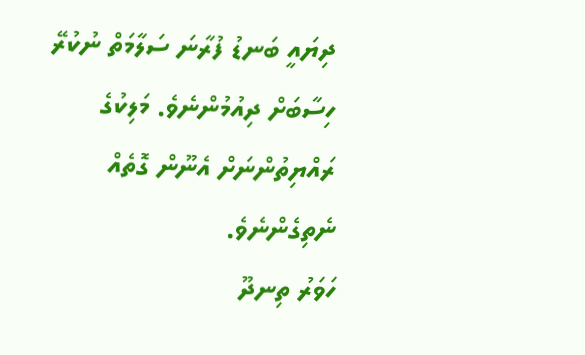ދިޔައީ ބަނޑު ފުރާނަ ސަލާމަތް ނުކުރޭ ހިސާބަށް ދިއުމުންނެވެ. މަލިކުގެ ރައްޔިތުންނަށް އެނޫން ގޮތެއް ނެތިގެންނެވެ.
ހަވަރު ތިނދޫ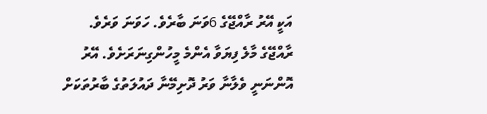އަކީ އޭރު ރާއްޖޭގެ 6ވަނަ ބާރެވެ. ހަވަނަ ވަރެވެ. ރާއްޖޭގެ މާލެ ފިޔަވާ އެންމެ މީހުންގިނަރަށެވެ. އޭރު އޮންނަނީ ވެލާނާ ވަރު ދޮށިމޭނާ ދައުލަތުގެ ބާރުތަކަށް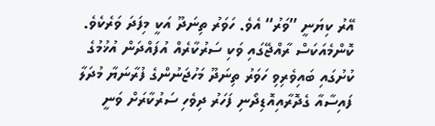އޭރު ކިޔަނީ ”ވަރު“ އެވެ. ހަވަރު ތިނަދޫ އަކީ މިފަދަ ވަރެކެވެ.
ކޮންމެއަކަސް ރާއްޖޭގައި ވަކި ސަރުކާރެއް އުފައްދަން އުޚުމުގެ ކުށުގައި ބައިވެރިވި ހަވަރު ތިނަދޫ މަހުޖަނުންގެ ފުރާނަޔާ މުދަލާ ފައިސާއާ ގެދޮރާއިއޮޑިދޯނި ފަހަރު ދިވެހި ސަރުކާރަށް ވަނީ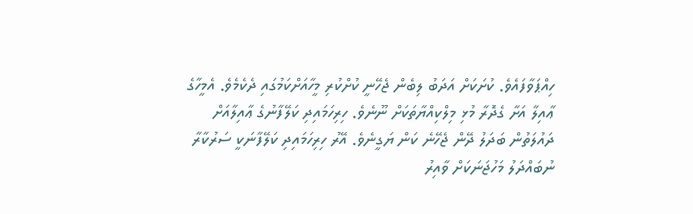ހިއްޕަވާފައެވެ. ކުށަކަށް އަދަބު ލިބެން ޖެހޭނީ ކުށްކުރި މީހާއަށްކަމުގައި ދެކެމެވެ. އެމީހާގެ ޢާއިލާ އަށާ ގެދޮރާ މުޅި މިލްކިއްޔާތަކަށް ނޫނެވެ. ހިރިހަމައިދި ކަލޭފާނުގެ ޢާއިލާއަށް ދައުލަތުން ބަދަލު ދޭން ޖެހޭނެ ކަން ޔަގީނެވެ. އޭރު ހިރިހަމައިދި ކަލޭފާނަކީ ސަރުކާރާ ނުބައްދަލު މަހުޖަނަކަށް ވާއިރު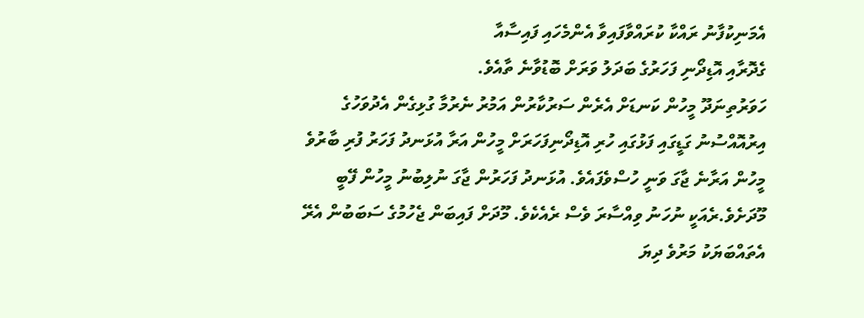އެމަނިކުފާނު ރައްކާ ކުރައްވާފައިވާ އެންމެހައި ފައިސާއާ
ގެދޮރާއި އޮޑިދޯނި ފަހަރުގެ ބަދަލު ވަރަށް ބޮޑުވާނެ ތާއެވެ.
ހަވަރުތިނަދޫ މީހުން ކަނޑަށް އެރެން ސަރުކާރުން އަމުރު ނެރުމާ ގުޅިގެން އެދުވަހުގެ އިރުއޮއްސުނު ގަޑީގައި ފަޅުގައި ހުރި އޮޑިދޯނިފަހަރަށް މީހުން އަރާ އުޅަނދު ފަހަރު ފުރި ބާރުވެ މީހުން އަރާނެ ޖާގަ ވަނީ ހުސްވެފައެވެ. އުޅަނދު ފަހަރުން ޖާގަ ނުލިބުނު މީހުން ފޭބީ މޫދަށެވެ.ރެއަކީ ނުހަނު ވިއްސާރަ ވެސް ރެއެކެވެ. މޫދަށް ފައިބަން ޖެހުމުގެ ސަބަބުން އެރޭ އެތައްބަޔަކު މަރުވެ ދިޔަ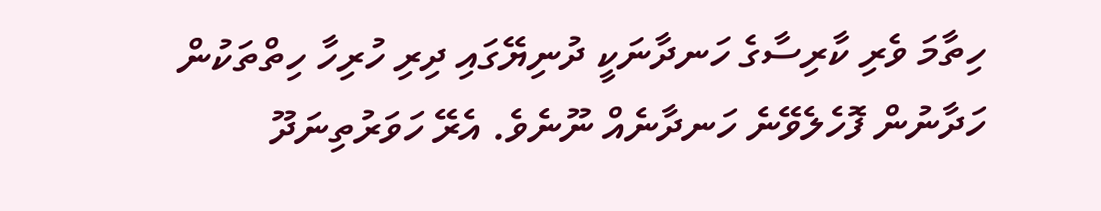ހިތާމަ ވެރި ކާރިސާގެ ހަނދާނަކީ ދުނިޔޭގައި ދިރި ހުރިހާ ހިތްތަކުން ހަދާނުން ފޮހެލެވޭނެ ހަނދާނެއް ނޫނެވެ. އެރޭ ހަވަރުތިނަދޫ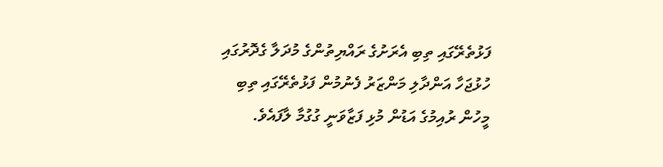ފަޅުތެރޭގައި ތިބި އެރަށުގެ ރައްޔިތުންގެ މުދަލާ ގެދޮރުގައި ހުޅުޖަހާ އަންދާލި މަންޒަރު ފެނުމުން ފަޅުތެރޭގައި ތިބި މީހުން ރުއިމުގެ އަޑުން މުޅި ފަޒާވަނީ ގުގުމާ ލާފައެވެ.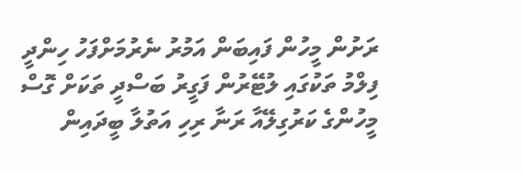ރަށުން މީހުން ފައިބަން އަމުރު ނެރުމަށްފަހު ހިންދީ ފިލްމު ތަކުގައި ލުޓޭރުން ފަގީރު ބަސްދީ ތަކަށް ގޮސް މީހުންގެ ކަރުގިލޭއާ ރަނާ ރިހި އަތުލާ ބީދައިން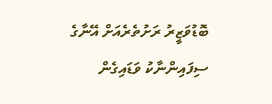ބޮޑުވަޒީރު ރަށުތެރެއަށް އޭނާގެ ސިފައިންނާކު ވަޑައިގެން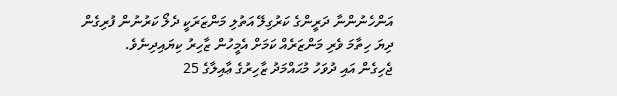އަންހެނުންނާ ދަރީންގެ ކަރުގިލޭ އަތުލި މަންޒަރަކީ ދެލޯ ކަރުނުން ފުރިގެން ދިޔަ ހިތާމަ ވެރި މަންޒަރެއް ކަމަށް އެމީހުން ޒާހިރު ކިޔައިދިނެވެ.
ޖެހިގެން އައި ދުވަހު މުޙައްމަދު ޒާހިރުގެ ޢާއިލާގެ 25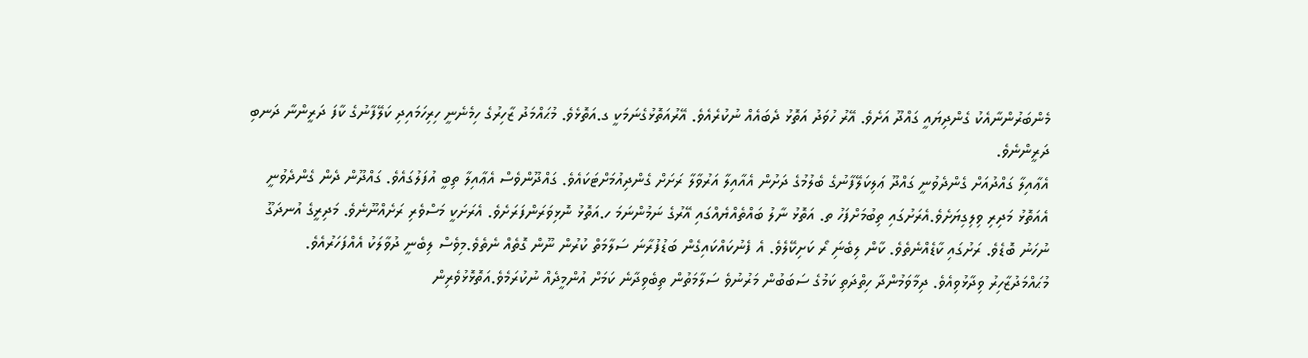މެންބަރުންނާއެކު ގެންދިޔައީ ގައްދޫ އަށެވެ. އޭރު ހުވަދު އަތޮޅު ދެބައެއް ނުކުރެއެވެ. އޭރުއަތޮޅުގެނަމަކީ ގ.އަތޮޅެވެ. މުޙައްމަދު ޒާހިރުގެ ހިމެނެނީ ހިރިހަމައިދި ކަލޭފާނުގެ ކާފަ ދަރީންނާ ދަނބި ދަރީންނެވެ.
އެޢާއިލާ ގައްދުއަށް ގެންދެވުނީ ގައްދޫ ޢަލިކަލޭފާނުގެ ބެލުމުގެ ދަށުން އެއާއިލާ އަރުވާލާ ރަށަށް ގެންދިއުމަށްޓަކައެވެ. ގައްދޫންވެސް އެޢާއިލާ ތިބީ އުފަލުގައެވެ. ގައްދޫން ދެން ގެންދެވުނީ އެއަތޮޅު މަދިރި ވިލިގިޔަށެވެ.އެރަށުގައި ތިބުމަށްފަހު ތ. އަތޮޅު ނާލު ބައްތެއްޔެއްގައި އޭރުގެ ނަމުންނަމަ ހ.އަތޮޅު ނޮޅިވަރަންފަރަށެވެ. އެރަށަކީ މަސްވެރި ރަށެއްނޫނެވެ. މަދިރީގެ އުނދަގޫ ނުހަނު ބޮޑެވެ. ރަށުގައި ކާޑެއްނެތެވެ. ކާން ލިބެނަި ރޯ ކަށިކޭލެވެ. އެ ފެނުކައްކައިގެން ބަޑުފުރާނަ ސަލާމަތް ކުރުން ނޫން ގޮތެއް ނެތެވެ.މިވެސް ލިބެނީ ދުވާލަކު އެއްފަހަރުއެވެ.
މުޙައްމަދުޒާހިރު ވިދާޅުވިއެވެ. ދިމާވަމުންދާ ހިތްދަތި ކަމުގެ ސަބަބުން މަރުނުވެ ސަލާމަތުން ތިބެވިދާނެ ކަމަށް އުންމީދެއް ނުކުރަމެވެ.އަތޮޅޮޅުވެރިން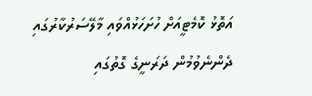އަތޮޅު ކޮމެޓީއަށް ހުށަހަޅުއްވައި މާލޭސަރުކާރުގައި ދެންނެވުމުން ދަރަނީގެ ގޮތުގައި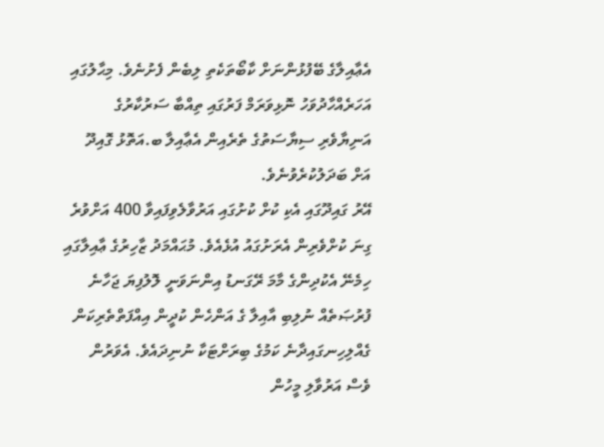އެޢާއިލާގެ ބޭފުޅުންނަށް ކާބޯތަކެތި ލިބެން ފެށުނެވެ. މިޙާލުގައި އަހަރެއްހާދުވަހު ނޮޅިވަރަމް ފަރުގައި ތިއްބާ ސަރުކާރުގެ އަނިޔާވެރި ސިޔާސަތުގެ ތެރެއިން އެޢާއިލާ ބ.އަތޮޅު ގޮއިދޫ އަށް ބަދަލުކުރެވުނެވެ.
އޭރު ގައިދޫގައި އެކި ކުށް ކުށުގައި އަރުވާލެވިފައިވާ 400 އަށްވުރެ ގިނަ ކުށްވެރިން އެރަށުގައު އުޅެއެވެ. މުޙައްމަދު ޒާހިރުގެ ޢާއިލާގައި ހިމެނޭ އެކުދިންގެ މާމަ ރޭގަނޑު އިންނަވަނީ ލޮލުފިޔަ ޖަހާނެ ފުރުޞަތެއް ނުލިބި އާއިލާ ގެ އަންހެން ކުދީން އިއްފަތްތެރިކަން ގެއްލިހިނގައިދާނެ ކަމުގެ ބިރަށްޓަކާ ނުނިދައެވެ. އެވަރުން ވެސް އަރުވާލި މީހުން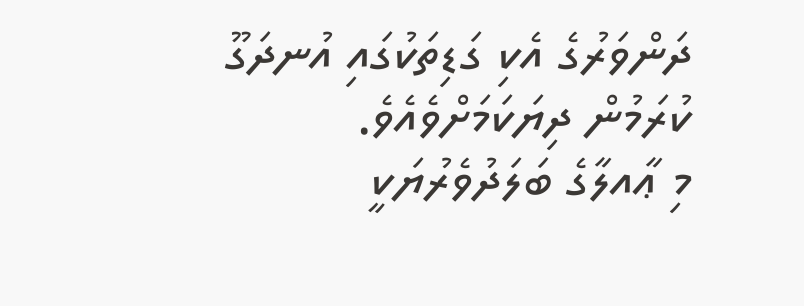ދަންވަރުގެ އެކި ގަޑިތަކުގައި އުނދަގޫ ކުރަމުން ދިޔަކަމަށްވެއެވެ.
މި ޢާއލާގެ ބަލަދުވެރުޔަކީ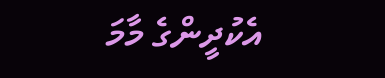އެކުދީންގެ މާމަ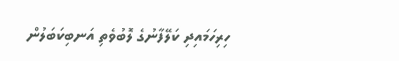ހިރިހަމައިދި ކަލޭފާނުގެ ލޮބުވެތި އަނބިކަބަލުން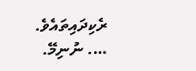ރެކިދައިތައެވެ.
…. ނުނިމޭ.